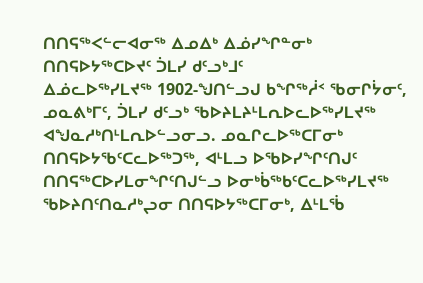ᑎᑎᕋᖅᐸᓪᓕᐊᓂᖅ ᐃᓄᐃᒃ ᐃᓅᓯᖏᓐᓂᒃ
ᑎᑎᕋᐅᔭᖅᑕᐅᔪᑦ ᑑᒪᓯ ᑯᑦᓗᒃᒧᑦ
ᐃᓅᓚᐅᖅᓯᒪᔪᖅ 1902-ᖑᑎᓪᓗᒍ ᑲᖏᖅᓲᑉ ᖃᓂᒋᔮᓂᑦ, ᓄᓇᕕᒃᒥᑦ, ᑑᒪᓯ ᑯᑦᓗᒃ ᖃᐅᔨᒪᔨᒻᒪᕆᐅᓚᐅᖅᓯᒪᔪᖅ ᐊᖑᓇᓱᒃᑎᒻᒪᕆᐅᓪᓗᓂᓗ. ᓄᓇᒋᓚᐅᖅᑕᒥᓂᒃ ᑎᑎᕋᐅᔭᖃᑦᑕᓚᐅᖅᑐᖅ, ᐊᒻᒪᓗ ᐅᖃᐅᓯᖏᑦᑎᒍᑦ ᑎᑎᕋᖅᑕᐅᓯᒪᓂᖏᑦᑎᒍᓪᓗ ᐅᓂᒃᑳᖅᑲᑦᑕᓚᐅᖅᓯᒪᔪᖅ ᖃᐅᔨᑎᑦᑎᓇᓱᒃᖢᓂ ᑎᑎᕋᐅᔭᖅᑕᒥᓂᒃ, ᐃᒻᒪᖄ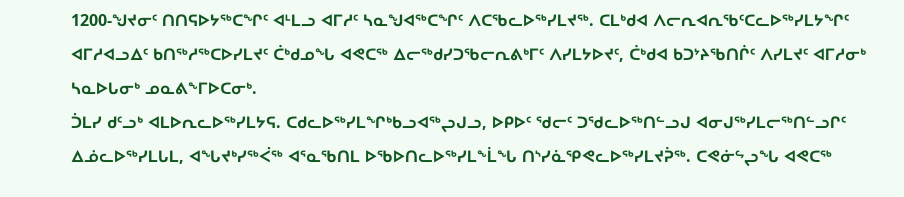1200-ᖑᔪᓂᑦ ᑎᑎᕋᐅᔭᖅᑕᖏᑦ ᐊᒻᒪᓗ ᐊᒥᓱᑦ ᓴᓇᖑᐊᖅᑕᖏᑦ ᐱᑕᖃᓚᐅᖅᓯᒪᔪᖅ. ᑕᒪᒃᑯᐊ ᐱᓕᕆᐊᕆᖃᑦᑕᓚᐅᖅᓯᒪᔭᖏᑦ ᐊᒥᓱᐊᓗᐃᑦ ᑲᑎᖅᓱᖅᑕᐅᓯᒪᔪᑦ ᑖᒃᑯᓄᖓ ᐊᕙᑕᖅ ᐃᓕᖅᑯᓯᑐᖃᓕᕆᕕᒃᒥᑦ ᐱᓯᒪᔭᐅᔪᑦ, ᑖᒃᑯᐊ ᑲᑐᔾᔨᖃᑎᒌᑦ ᐱᓯᒪᔪᑦ ᐊᒥᓱᓂᒃ ᓴᓇᐅᒐᓂᒃ ᓄᓇᕕᖕᒥᐅᑕᓂᒃ.
ᑑᒪᓯ ᑯᑦᓗᒃ ᐊᒪᐅᕆᓚᐅᖅᓯᒪᔭᕋ. ᑕᑯᓚᐅᖅᓯᒪᖏᒃᑲᓗᐊᖅᖢᒍᓗ, ᐅᑭᐅᑦ ᖁᓕᑦ ᑐᖁᓚᐅᖅᑎᓪᓗᒍ ᐊᓂᒍᖅᓯᒪᓕᖅᑎᓪᓗᒋᑦ ᐃᓅᓚᐅᖅᓯᒪᒐᒪ, ᐊᖓᔪᒃᓯᖅᐹᖅ ᐊᕐᓇᖃᑎᒪ ᐅᖃᐅᑎᓚᐅᖅᓯᒪᖕᒫᖓ ᑎᔅᓯᓈᕿᕙᓚᐅᖅᓯᒪᔪᕉᖅ. ᑕᕙᓃᖦᖢᖓ ᐊᕙᑕᖅ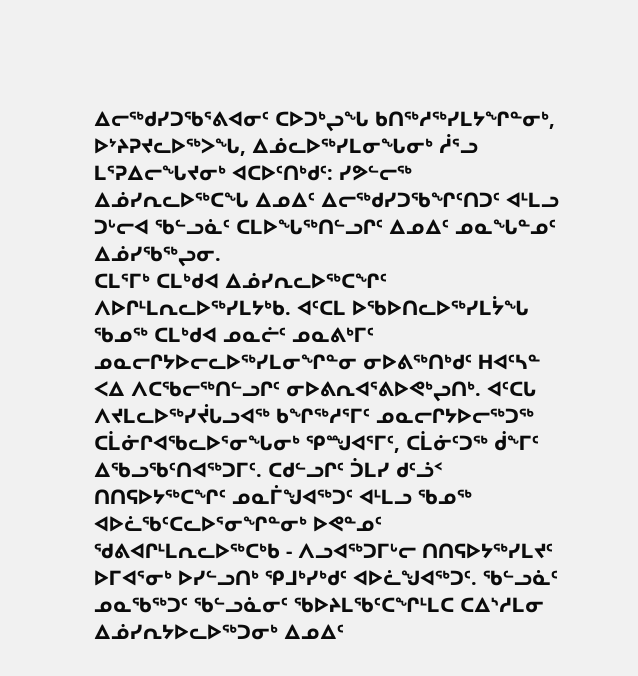ᐃᓕᖅᑯᓯᑐᖃᕐᕕᐊᓂᑦ ᑕᐅᑐᒃᖢᖓ ᑲᑎᖅᓱᖅᓯᒪᔭᖏᓐᓂᒃ, ᐅᔾᔨᕈᔪᓚᐅᖅᐳᖓ, ᐃᓅᓚᐅᖅᓯᒪᓂᖓᓂᒃ ᓲᕐᓗ ᒪᕐᕈᐃᓕᖓᔪᓂᒃ ᐊᑕᐅᑦᑎᒃᑯᑦ: ᓯᕗᓪᓕᖅ ᐃᓅᓯᕆᓚᐅᖅᑕᖓ ᐃᓄᐃᑦ ᐃᓕᖅᑯᓯᑐᖃᖏᑦᑎᑐᑦ ᐊᒻᒪᓗ ᑐᒡᓕᐊ ᖃᓪᓗᓈᑦ ᑕᒪᐅᖓᖅᑎᓪᓗᒋᑦ ᐃᓄᐃᑦ ᓄᓇᖓᓐᓄᑦ ᐃᓅᓯᖃᖅᖢᓂ.
ᑕᒪᕐᒥᒃ ᑕᒪᒃᑯᐊ ᐃᓅᓯᕆᓚᐅᖅᑕᖏᑦ ᐱᐅᒋᒻᒪᕆᓚᐅᖅᓯᒪᔭᒃᑲ. ᐊᑦᑕᒪ ᐅᖃᐅᑎᓚᐅᖅᓯᒪᔮᖓ ᖃᓄᖅ ᑕᒪᒃᑯᐊ ᓄᓇᓖᑦ ᓄᓇᕕᒃᒥᑦ ᓄᓇᓕᒋᔭᐅᓕᓚᐅᖅᓯᒪᓂᖏᓐᓂ ᓂᐅᕕᖅᑎᒃᑯᑦ ᕼᐊᑦᓴᓐ ᐸᐃ ᐱᑕᖃᓕᖅᑎᓪᓗᒋᑦ ᓂᐅᕕᕆᐊᕐᕕᐅᕙᒃᖢᑎᒃ. ᐊᑦᑕᒐ ᐱᔪᒪᓚᐅᖅᓯᔫᒐᓗᐊᖅ ᑲᖏᖅᓱᕐᒥᑦ ᓄᓇᓕᒋᔭᐅᓕᖅᑐᖅ ᑕᒫᓃᒋᐊᖃᓚᐅᕐᓂᖓᓂᒃ ᕿᙳᐊᕐᒥᑦ, ᑕᒫᓃᑦᑐᖅ ᑰᖕᒥᑦ ᐃᖃᓗᖃᑦᑎᐊᖅᑐᒥᑦ. ᑕᑯᓪᓗᒋᑦ ᑑᒪᓯ ᑯᑦᓘᑉ ᑎᑎᕋᐅᔭᖅᑕᖏᑦ ᓄᓇᒦᖑᐊᖅᑐᑦ ᐊᒻᒪᓗ ᖃᓄᖅ ᐊᐅᓛᖃᑦᑕᓚᐅᕐᓂᖏᓐᓂᒃ ᐅᕙᓐᓄᑦ ᖁᕕᐊᒋᒻᒪᕆᓚᐅᖅᑕᒃᑲ - ᐱᓗᐊᖅᑐᒥᒡᓕ ᑎᑎᕋᐅᔭᖅᓯᒪᔪᑦ ᐅᒥᐊᕐᓂᒃ ᐅᓯᓪᓗᑎᒃ ᕿᒧᒃᓯᒃᑯᑦ ᐊᐅᓛᖑᐊᖅᑐᑦ. ᖃᓪᓗᓈᑦ ᓄᓇᖃᖅᑐᑦ ᖃᓪᓗᓈᓂᑦ ᖃᐅᔨᒪᖃᑦᑕᖏᒻᒪᑕ ᑕᐃᔅᓱᒪᓂ ᐃᓅᓯᕆᔭᐅᓚᐅᖅᑐᓂᒃ ᐃᓄᐃᑦ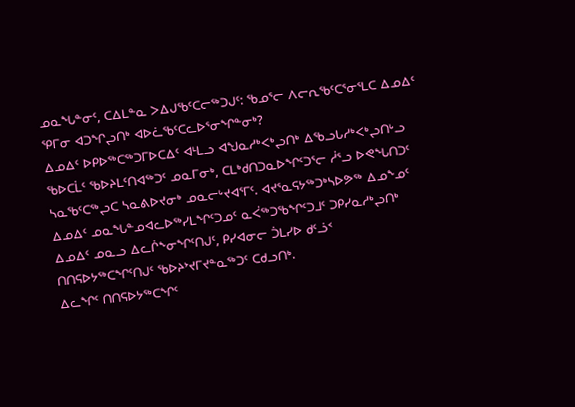ᓄᓇᖓᓐᓂᑦ, ᑕᐃᒪᓐᓇ ᐳᐃᒍᖃᑦᑕᓕᖅᑐᒍᑦ: ᖃᓄᕐᓕ ᐱᓕᕆᖃᑦᑕᕐᓂᕐᒪᑕ ᐃᓄᐃᑦ ᕿᒥᓂ ᐊᑐᖏᖢᑎᒃ ᐊᐅᓛᖃᑦᑕᓚᐅᕐᓂᖏᓐᓂᒃ?
ᐃᓄᐃᑦ ᐅᑭᐅᖅᑕᖅᑐᒥᐅᑕᐃᑦ ᐊᒻᒪᓗ ᐊᖑᓇᓱᒃᐸᒃᖢᑎᒃ ᐃᖃᓗᒐᓱᒃᐸᒃᖢᑎᒡᓗ ᖃᐅᑕᒫᑦ ᖃᐅᔨᒪᑦᑎᐊᖅᑐᑦ ᓄᓇᒥᓂᒃ, ᑕᒪᒃᑯᑎᑐᓇᐅᖏᑦᑐᕐᓕ ᓲᕐᓗ ᐅᕙᖓᑎᑐᑦ ᓴᓇᖃᑦᑕᖅᖢᑕ ᓴᓇᕕᐅᔪᓂᒃ ᓄᓇᓕᒡᔪᐊᕐᒥᑦ. ᐊᔪᕐᓇᕋᔭᖅᑐᒃᓴᐅᕗᖅ ᐃᓄᖕᓄᑦ ᐃᓄᐃᑦ ᓄᓇᖓᓐᓄᐊᓚᐅᖅᓯᒪᖏᑦᑐᓄᑦ ᓇᐹᖅᑐᖃᖏᑦᑐᒧᑦ ᑐᑭᓯᓇᓱᒃᖢᑎᒃ ᐃᓄᐃᑦ ᓄᓇᓗ ᐃᓚᒌᖕᓂᖏᑦᑎᒍᑦ, ᑭᓯᐊᓂᓕ ᑑᒪᓯᐅ ᑯᑦᓘᑉ ᑎᑎᕋᐅᔭᖅᑕᖏᑦᑎᒍᑦ ᖃᐅᔨᔾᔪᒥᔪᓐᓇᖅᑐᑦ ᑕᑯᓗᑎᒃ.
ᐃᓚᖏᑦ ᑎᑎᕋᐅᔭᖅᑕᖏᑦ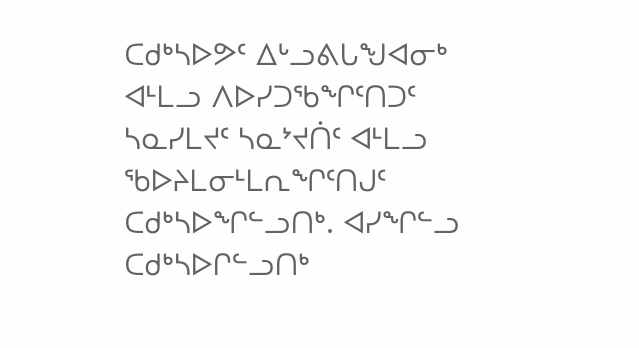ᑕᑯᒃᓴᐅᕗᑦ ᐃᒡᓗᕕᒐᖑᐊᓂᒃ ᐊᒻᒪᓗ ᐱᐅᓯᑐᖃᖏᑦᑎᑐᑦ ᓴᓇᓯᒪᔪᑦ ᓴᓇᔾᔪᑏᑦ ᐊᒻᒪᓗ ᖃᐅᔨᒪᓂᒻᒪᕆᖏᑦᑎᒍᑦ ᑕᑯᒃᓴᐅᖏᓪᓗᑎᒃ. ᐊᓯᖏᓪᓗ ᑕᑯᒃᓴᐅᒋᓪᓗᑎᒃ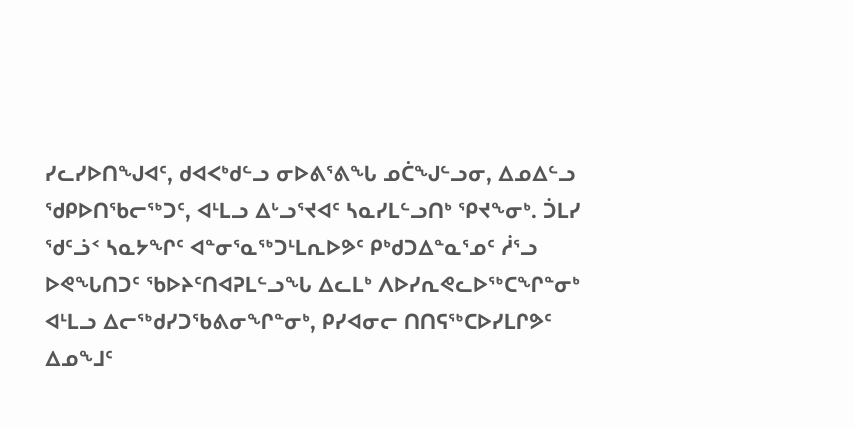ᓯᓚᓯᐅᑎᖑᐊᑦ, ᑯᐊᐸᒃᑯᓪᓗ ᓂᐅᕕᕐᕕᖓ ᓄᑖᖑᓪᓗᓂ, ᐃᓄᐃᓪᓗ ᖁᑭᐅᑎᖃᓕᖅᑐᑦ, ᐊᒻᒪᓗ ᐃᒡᓗᕐᔪᐊᑦ ᓴᓇᓯᒪᓪᓗᑎᒃ ᕿᔪᖕᓂᒃ. ᑑᒪᓯ ᖁᑦᓘᑉ ᓴᓇᔭᖏᑦ ᐊᓐᓂᕐᓇᖅᑐᒻᒪᕆᐅᕗᑦ ᑭᒃᑯᑐᐃᓐᓇᕐᓄᑦ ᓲᕐᓗ ᐅᕙᖓᑎᑐᑦ ᖃᐅᔨᑦᑎᐊᕈᒪᓪᓗᖓ ᐃᓚᒪᒃ ᐱᐅᓯᕆᕙᓚᐅᖅᑕᖏᓐᓂᒃ ᐊᒻᒪᓗ ᐃᓕᖅᑯᓯᑐᖃᕕᓂᖏᓐᓂᒃ, ᑭᓯᐊᓂᓕ ᑎᑎᕋᖅᑕᐅᓯᒪᒋᕗᑦ ᐃᓄᖕᒧᑦ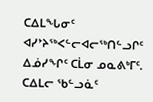ᑕᐃᒪᖓᓂᑦ ᐊᓯᔾᔨᖅᐸᓪᓕᐊᓕᖅᑎᓪᓗᒋᑦ ᐃᓅᓯᖏᑦ ᑕᒫᓂ ᓄᓇᕕᒃᒥᑦ. ᑕᐃᒪᓕ ᖃᓪᓗᓈᑦ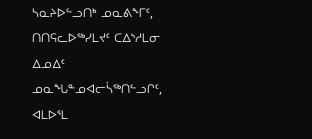ᓴᓇᔨᐅᓪᓗᑎᒃ ᓄᓇᕕᖕᒥᑦ, ᑎᑎᕋᓚᐅᖅᓯᒪᔪᑦ ᑕᐃᔅᓱᒪᓂ ᐃᓄᐃᑦ ᓄᓇᖓᓐᓄᐊᓕᓵᖅᑎᓪᓗᒋᑦ, ᐊᒪᐅᕐᒪ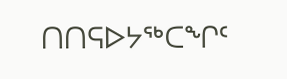ᑎᑎᕋᐅᔭᖅᑕᖏᑦ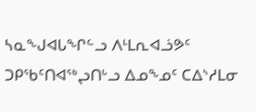ᓴᓇᖑᐊᒐᖏᓪᓗ ᐱᒻᒪᕆᐊᓘᕗᑦ ᑐᑭᖃᑦᑎᐊᖅᖢᑎᒡᓗ ᐃᓄᖕᓄᑦ ᑕᐃᔅᓱᒪᓂ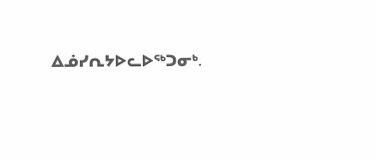ᐃᓅᓯᕆᔭᐅᓚᐅᖅᑐᓂᒃ.